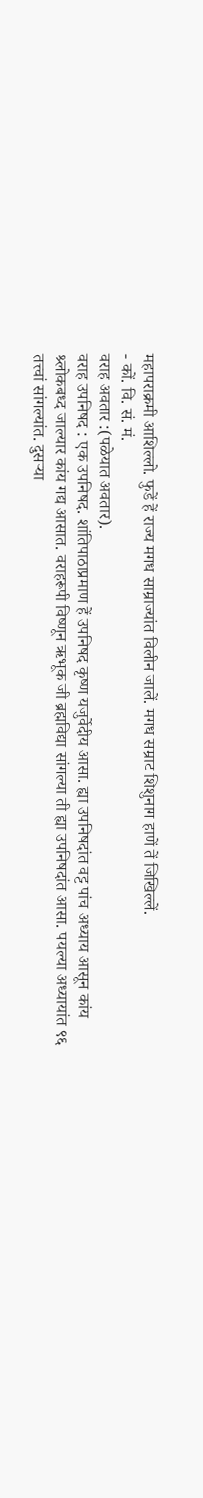महापराक्रमी आशिल्लो. फुडें हें राज्य मगध साम्राज्यांत विलीन जालें. मगध सम्राट शिशुनाग हाणें तें जिखिल्लें.
- कों. वि. सं. मं.
वराह अवतार :(पळेयात अवतार).
वराह उपनिषद : एक उपनिषद. शांतिपाठाप्रमाण हें उपनिषद कृष्ण यजुर्वेदीय आसा. ह्या उपनिषदांत वट्ट पांच अध्याय आसून कांय श्र्लोकबध्द जाल्यार कांय गद्य आसात. वराहरूपी विष्णून ऋभूक जी ब्रह्मविद्या सांगल्या ती ह्या उपनिषदांत आसा. पयल्या अध्यायांत ९६ तत्त्वां सांगल्यांत. दुसऱ्या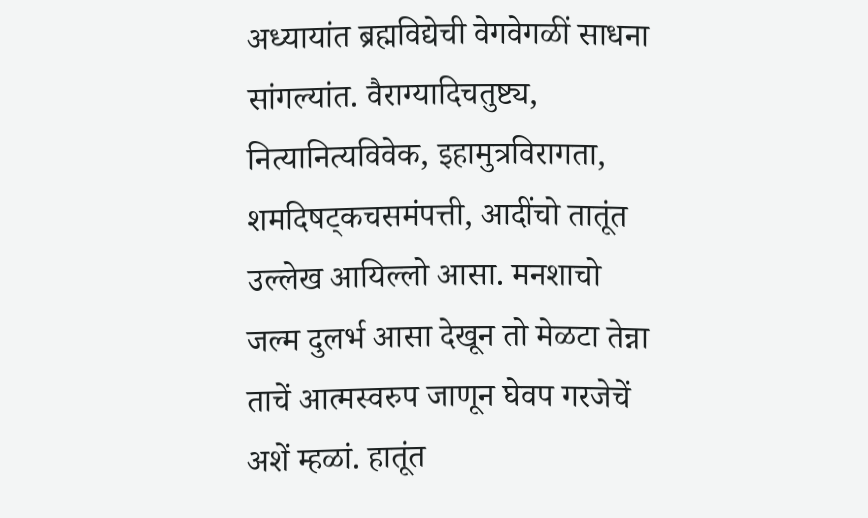अध्यायांत ब्रह्मविद्येची वेगवेगळीं साधना सांगल्यांत. वैराग्यादिचतुष्ट्य, नित्यानित्यविवेक, इहामुत्रविरागता, शमदिषट्कचसमंपत्ती, आदींचो तातूंत उल्लेख आयिल्लो आसा. मनशाचो जल्म दुलर्भ आसा देखून तो मेळटा तेन्ना ताचें आत्मस्वरुप जाणून घेवप गरजेचें अशें म्हळां. हातूंत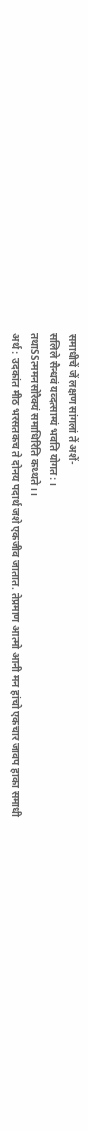समाधीचें जें लक्षण सांगलां तें अशें-
सलिले सैन्धवं यव्दत्साम्यं भवति योगत:।
तथाSSत्ममनसोरैक्यं समाधिरिति कथ्थते ।।
अर्थ : उदकांत मीठ भरसतकच ते दोनय पदार्थ जशे एकजीव जातात. तेप्रमाण आत्मो आनी मन हांचो एकचार जावप हाका समाधी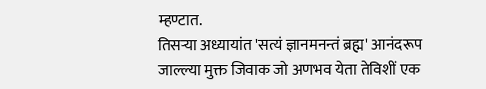म्हण्टात.
तिसऱ्या अध्यायांत 'सत्यं ज्ञानमनन्तं ब्रह्म' आनंदरूप जाल्ल्या मुक्त जिवाक जो अणभव येता तेविशीं एक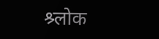श्र्लोक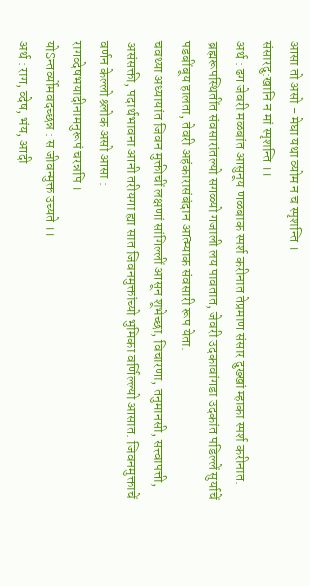आसा तो असो - मेघा यथा व्योम न च स्पृशन्ति ।
संसारदु:खानि न मां स्पृशन्ति ।।
अर्थ : ढग जेवरी मळबांत आसुनूय णळबाक स्पर्श करीनात तेप्रमाण संसार दुख्खां म्हाका स्पर्श करीनात. ब्रह्मरूपस्थितींत संवसारांतल्यो सगळ्यो गजाली लय पावतात, जेवरी उदकावांगडा उदकांत पडिल्लें सुर्याचें पडबींबूय हालता, तेवरी अहंकारासंबंदान आत्म्याक संवसारी रूप येता.
चवथ्या अध्यायांत जिवन मुक्तीचीं लक्षणां सांगिल्लीं आसून शूभेच्छा, विचारणा, तनुमानसी, सत्त्वापत्ती, असंसक्ती, पदार्थभावना आनी तरीयगा ह्या सात जिवनमुक्तांच्यो भुमिका वर्णिल्ल्यो आसात. जिवनमुक्ताचें वर्णन केल्लो श्र्लोक असो आसा :
रागव्देषभयादीनामनुरूपं चरन्नपि ।
योSन्तर्व्योमवदच्छन्न : स जीवन्मुक्त उच्यते ।।
अर्थ : राग, व्देष, भंय, आदी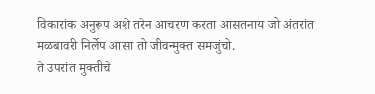विकारांक अनुरूप अशे तरेन आचरण करता आसतनाय जो अंतरांत मळबावरी निर्लेप आसा तो जीवन्मुक्त समजुंचो.
ते उपरांत मुक्तीचे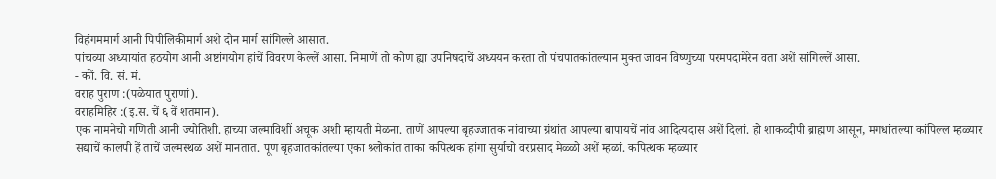विहंगममार्ग आनी पिपीलिकीमार्ग अशे दोन मार्ग सांगिल्ले आसात.
पांचव्या अध्यायांत हठयोग आनी अष्टांगयोग हांचें विवरण केल्लें आसा. निमाणें तो कोण ह्या उपनिषदाचें अध्ययन करता तो पंचपातकांतल्यान मुक्त जावन विष्णुच्या परमपदामेरेन वता अशें सांगिल्लें आसा.
- कों. वि. सं. मं.
वराह पुराण :(पळेयात पुराणां).
वराहमिहिर :(इ.स. चें ६ वें शतमान).
एक नामनेचो गणिती आनी ज्योतिशी. हाच्या जल्माविशीं अचूक अशी म्हायती मेळना. ताणें आपल्या बृहज्जातक नांवाच्या ग्रंथांत आपल्या बापायचें नांव आदित्यदास अशें दिलां. हो शाकव्दीपी ब्राह्मण आसून, मगधांतल्या कांपिल्ल म्हळ्यार सद्याचें कालपी हें ताचें जल्मस्थळ अशें मानतात. पूण बृहजातकांतल्या एका श्र्लोकांत ताका कपित्थक हांगा सुर्याचो वरप्रसाद मेळ्ळो अशें म्हळां. कपित्थक म्हळ्यार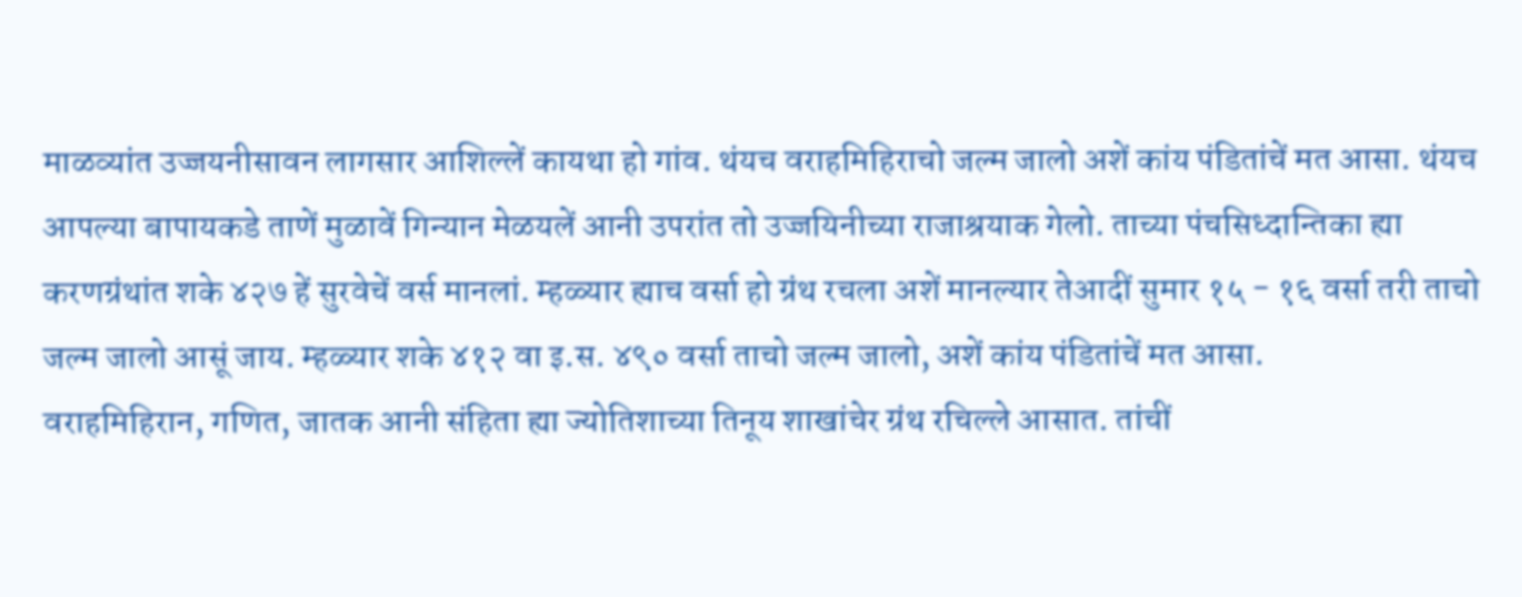माळव्यांत उज्जयनीसावन लागसार आशिल्लें कायथा हो गांव. थंयच वराहमिहिराचो जल्म जालो अशें कांय पंडितांचें मत आसा. थंयच आपल्या बापायकडे ताणें मुळावें गिन्यान मेळयलें आनी उपरांत तो उज्जयिनीच्या राजाश्रयाक गेलो. ताच्या पंचसिध्दान्तिका ह्या करणग्रंथांत शके ४२७ हें सुरवेचें वर्स मानलां. म्हळ्यार ह्याच वर्सा हो ग्रंथ रचला अशें मानल्यार तेआदीं सुमार १५ - १६ वर्सा तरी ताचो जल्म जालो आसूं जाय. म्हळ्यार शके ४१२ वा इ.स. ४९० वर्सा ताचो जल्म जालो, अशें कांय पंडितांचें मत आसा.
वराहमिहिरान, गणित, जातक आनी संहिता ह्या ज्योतिशाच्या तिनूय शाखांचेर ग्रंथ रचिल्ले आसात. तांचीं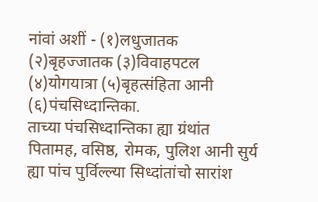नांवां अशीं - (१)लधुजातक (२)बृहज्जातक (३)विवाहपटल (४)योगयात्रा (५)बृहत्संहिता आनी (६)पंचसिध्दान्तिका.
ताच्या पंचसिध्दान्तिका ह्या ग्रंथांत पितामह, वसिष्ठ, रोमक, पुलिश आनी सुर्य ह्या पांच पुर्विल्ल्या सिध्दांतांचो सारांश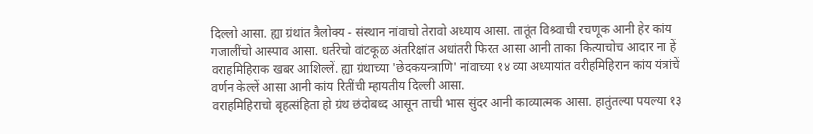दिल्लो आसा. ह्या ग्रंथांत त्रैलोक्य - संस्थान नांवाचो तेरावो अध्याय आसा. तातूंत विश्र्वाची रचणूक आनी हेर कांय गजालींचो आस्पाव आसा. धर्तरेचो वांटकूळ अंतरिक्षांत अधांतरी फिरत आसा आनी ताका कित्याचोच आदार ना हें वराहमिहिराक खबर आशिल्लें. ह्या ग्रंथाच्या 'छेदकयन्त्राणि' नांवाच्या १४ व्या अध्यायांत वरीहमिहिरान कांय यंत्रांचें वर्णन केल्लें आसा आनी कांय रितींची म्हायतीय दिल्ली आसा.
वराहमिहिराचो बृहत्संहिता हो ग्रंथ छंदोबध्द आसून ताची भास सुंदर आनी काव्यात्मक आसा. हातुंतल्या पयल्या १३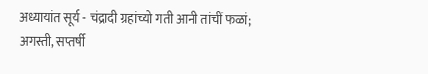अध्यायांत सूर्य - चंद्रादी ग्रहांच्यो गती आनी तांचीं फळां; अगस्ती, सप्तर्षी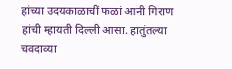हांच्या उदयकाळाचीं फळां आनी गिराण हांची म्हायती दिल्ली आसा. हातुंतल्या चवदाव्या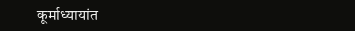कूर्माध्यायांत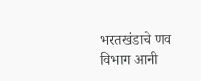भरतखंडाचे णव विभाग आनी